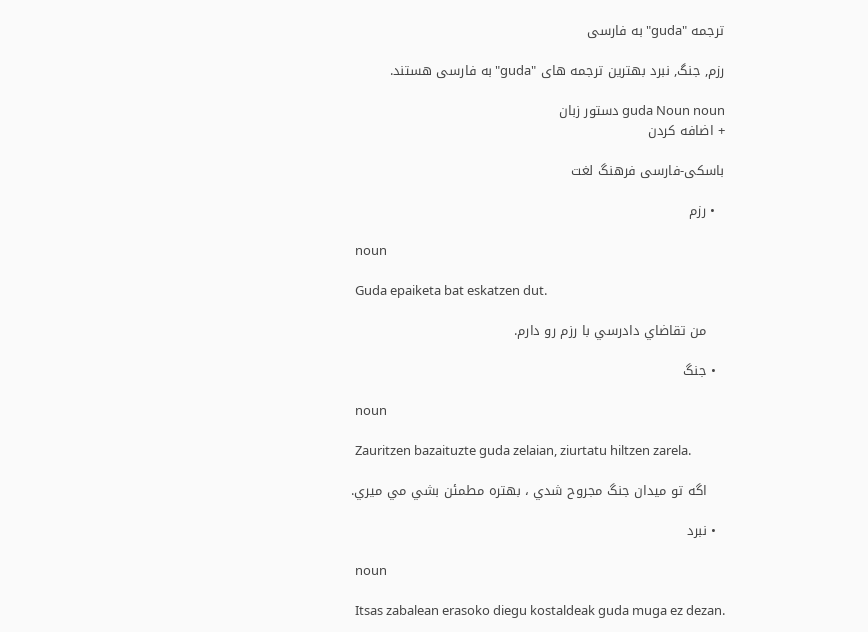ترجمه "guda" به فارسی

رزم, جنگ, نبرد بهترین ترجمه های "guda" به فارسی هستند.

guda Noun noun دستور زبان
+ اضافه کردن

باسکی-فارسی فرهنگ لغت

  • رزم

    noun

    Guda epaiketa bat eskatzen dut.

    من تقاضاي دادرسي با رزم رو دارم.

  • جنگ

    noun

    Zauritzen bazaituzte guda zelaian, ziurtatu hiltzen zarela.

    اگه تو ميدان جنگ مجروح شدي ، بهتره مطمئن بشي مي ميري.

  • نبرد

    noun

    Itsas zabalean erasoko diegu kostaldeak guda muga ez dezan.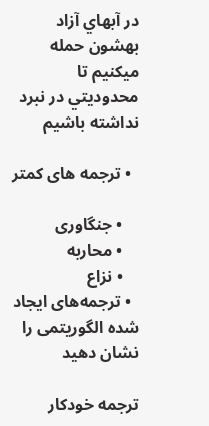در آبهاي آزاد بهشون حمله ميکنيم تا محدوديتي در نبرد نداشته باشيم

  • ترجمه های کمتر

    • جنگاوری
    • محاربه
    • نزاع
  • ترجمه‌های ایجاد شده الگوریتمی را نشان دهید

ترجمه خودکار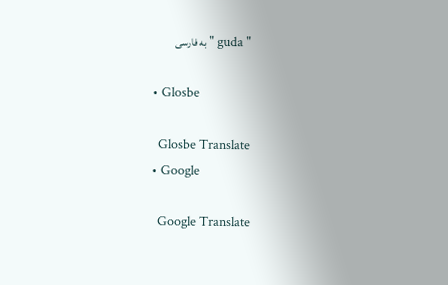" guda " به فارسی

  • Glosbe

    Glosbe Translate
  • Google

    Google Translate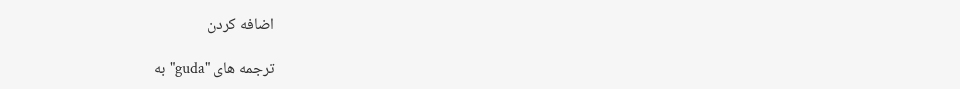اضافه کردن

ترجمه های "guda" به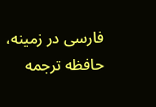فارسی در زمینه، حافظه ترجمه